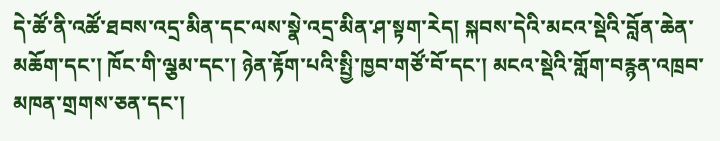དེ་ཚོ་ནི་འཚོ་ཐབས་འདྲ་མིན་དང་ལས་སྣེ་འདྲ་མིན་ཤ་སྟག་རེད། སྐབས་དེའི་མངའ་སྡེའི་བློན་ཆེན་མཆོག་དང་། ཁོང་གི་ལྕམ་དང་། ཉེན་རྟོག་པའི་སྤྱི་ཁྱབ་གཙོ་བོ་དང་། མངའ་སྡེའི་གློག་བརྙན་འཁྲབ་མཁན་གྲགས་ཅན་དང་།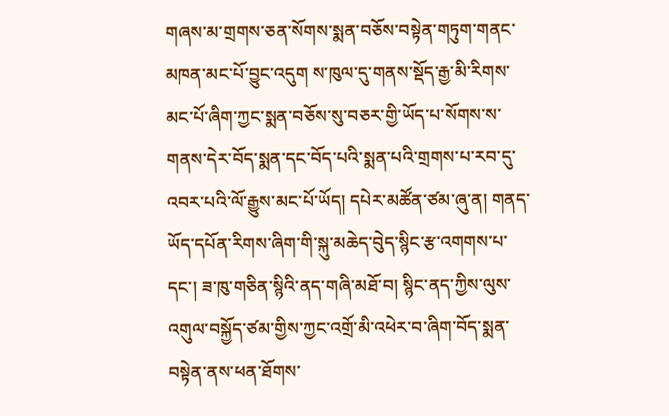གཞས་མ་གྲགས་ཅན་སོགས་སྨན་བཅོས་བསྟེན་གཏུག་གནང་མཁན་མང་པོ་བྱུང་འདུག ས་ཁུལ་དུ་གནས་སྡོད་རྒྱ་མི་རིགས་མང་པོ་ཞིག་ཀྱང་སྨན་བཅོས་སུ་བཅར་གྱི་ཡོད་པ་སོགས་ས་གནས་དེར་བོད་སྨན་དང་བོད་པའི་སྨན་པའི་གྲགས་པ་རབ་དུ་འབར་པའི་ལོ་རྒྱུས་མང་པོ་ཡོད། དཔེར་མཚོན་ཙམ་ཞུ་ན། གནད་ཡོད་དཔོན་རིགས་ཞིག་གི་སྐུ་མཆེད་བེུད་སྙིང་རྩ་འགགས་པ་དང་། ཟ་ཁུ་གཅིན་སྙིའི་ནད་གཞི་མཐོ་བ། སྙིང་ནད་ཀྱིས་ལུས་འགུལ་བསྐྱོད་ཙམ་གྱིས་ཀྱང་འགྲོ་མི་འཕེར་བ་ཞིག་བོད་སྨན་བསྟེན་ནས་ཕན་ཐོགས་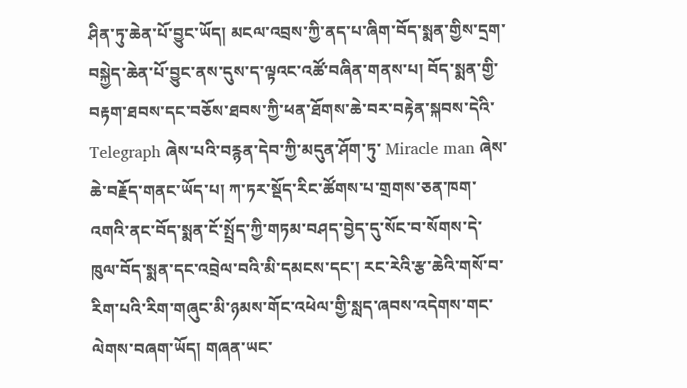ཤིན་ཏུ་ཆེན་པོ་བྱུང་ཡོད། མངལ་འབྲས་ཀྱི་ནད་པ་ཞིག་བོད་སྨན་གྱིས་དྲག་བསྐྱེད་ཆེན་པོ་བྱུང་ནས་དུས་ད་ལྟའང་འཚོ་བཞིན་གནས་པ། བོད་སྨན་གྱི་བརྟག་ཐབས་དང་བཅོས་ཐབས་ཀྱི་ཕན་ཐོགས་ཆེ་བར་བརྟེན་སྐབས་དེའི་ Telegraph ཞེས་པའི་བརྙན་དེབ་ཀྱི་མདུན་ཤོག་ཏུ་ Miracle man ཞེས་ཆེ་བརྗོད་གནང་ཡོད་པ། ཀ་ཏར་སྡོད་རིང་ཚོགས་པ་གྲགས་ཅན་ཁག་འགའི་ནང་བོད་སྨན་ངོ་སྤྲོད་ཀྱི་གཏམ་བཤད་བྱེད་དུ་སོང་བ་སོགས་དེ་ཁུལ་བོད་སྨན་དང་འབྲེལ་བའི་མི་དམངས་དང་། རང་རེའི་རྩ་ཆེའི་གསོ་བ་རིག་པའི་རིག་གཞུང་མི་ཉམས་གོང་འཕེལ་གྱི་སླད་ཞབས་འདེགས་གང་ལེགས་བཞག་ཡོད། གཞན་ཡང་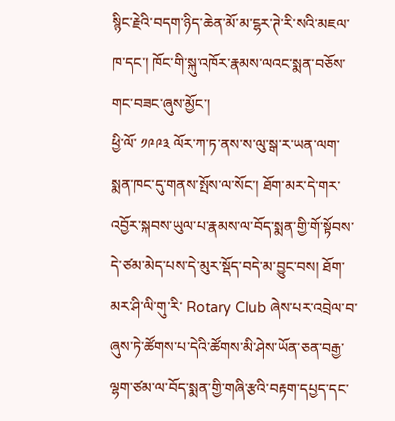སྙིང་རྗེའི་བདག་ཉིད་ཆེན་མོ་མ་ངྷར་ཊེ་རི་སའི་མཇལ་ཁ་དང་། ཁོང་གི་སྐུ་འཁོར་རྣམས་ལའང་སྨན་བཅོས་གང་བཟང་ཞུས་མྱོང་།
ཕྱི་ལོ་ ༡༩༩༣ ལོར་ཀ་ཏ་ནས་ས་ལུ་སྒ་ར་ཡན་ལག་སྨན་ཁང་དུ་གནས་སྤོས་ལ་སོང་། ཐོག་མར་དེ་གར་འབྱོར་སྐབས་ཡུལ་པ་རྣམས་ལ་བོད་སྨན་གྱི་གོ་སྟོབས་དེ་ཙམ་མེད་པས་དེ་མུར་སྡོད་བདེ་མ་བྱུང་བས། ཐོག་མར་ཤི་ལི་གུ་རི་ Rotary Club ཞེས་པར་འབྲེལ་བ་ཞུས་ཏེ་ཚོགས་པ་དེའི་ཚོགས་མི་ཤེས་ཡོན་ཅན་བརྒྱ་ལྷག་ཙམ་ལ་བོད་སྨན་གྱི་གཞི་རྩའི་བརྟག་དཔྱད་དང་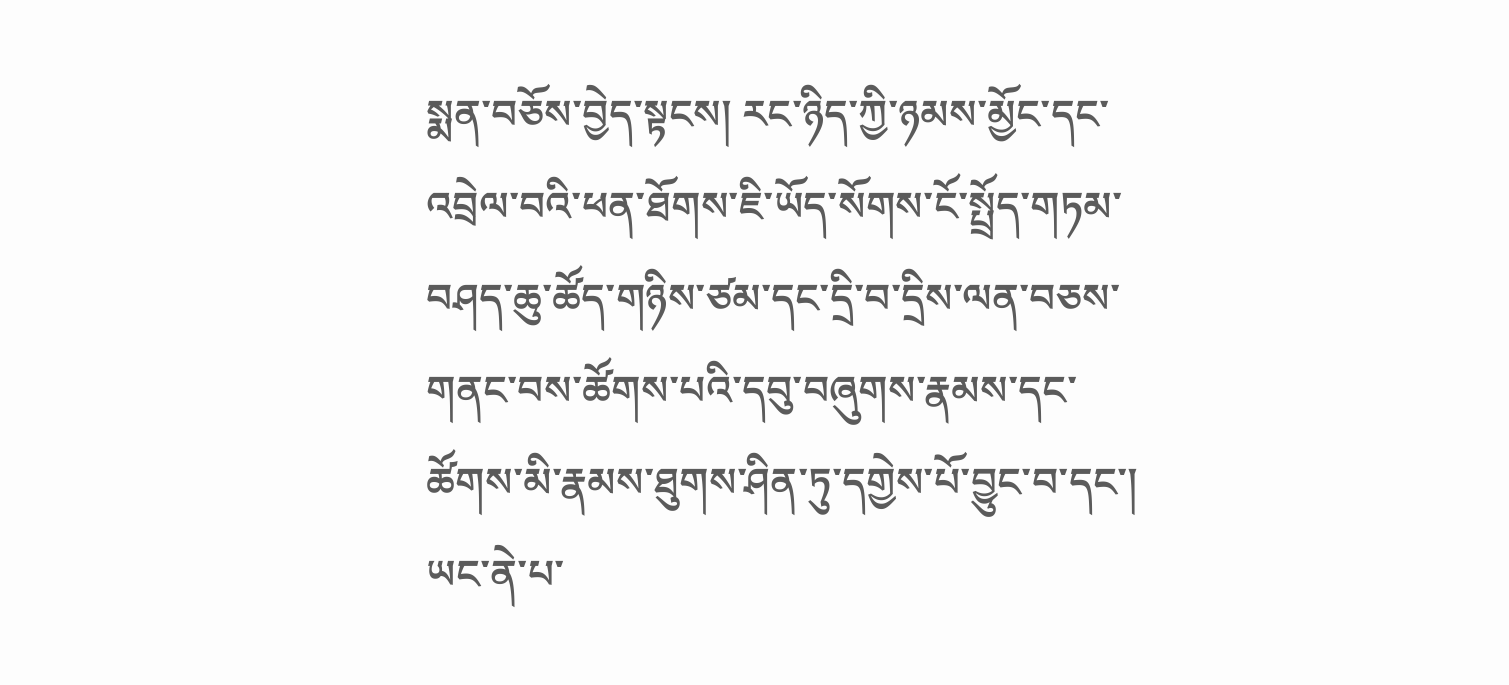སྨན་བཅོས་བྱེད་སྟངས། རང་ཉིད་ཀྱི་ཉམས་མྱོང་དང་འབྲེལ་བའི་ཕན་ཐོགས་ཇི་ཡོད་སོགས་ངོ་སྤྲོད་གཏམ་བཤད་ཆུ་ཚོད་གཉིས་ཙམ་དང་དྲི་བ་དྲིས་ལན་བཅས་གནང་བས་ཚོགས་པའི་དབུ་བཞུགས་རྣམས་དང་ཚོགས་མི་རྣམས་ཐུགས་ཤིན་ཏུ་དགྱེས་པོ་བྱུང་བ་དང་། ཡང་ནེ་པ་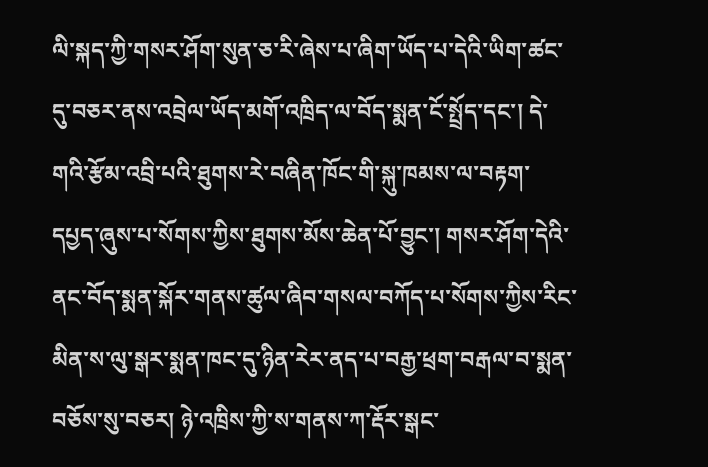ལི་སྐད་ཀྱི་གསར་ཤོག་སུན་ཅ་རི་ཞེས་པ་ཞིག་ཡོད་པ་དེའི་ཡིག་ཚང་དུ་བཅར་ནས་འབྲེལ་ཡོད་མགོ་འཁྲིད་ལ་བོད་སྨན་ངོ་སྤྲོད་དང་། དེ་གའི་རྩོམ་འབྲི་པའི་ཐུགས་རེ་བཞིན་ཁོང་གི་སྐུ་ཁམས་ལ་བརྟག་དཔྱད་ཞུས་པ་སོགས་ཀྱིས་ཐུགས་མོས་ཆེན་པོ་བྱུང་། གསར་ཤོག་དེའི་ནང་བོད་སྨན་སྐོར་གནས་ཚུལ་ཞིབ་གསལ་བཀོད་པ་སོགས་ཀྱིས་རིང་མིན་ས་ལུ་སྒར་སྨན་ཁང་དུ་ཉིན་རེར་ནད་པ་བརྒྱ་ཕྲག་བརྒལ་བ་སྨན་བཅོས་སུ་བཅར། ཉེ་འཁྲིས་ཀྱི་ས་གནས་ཀ་རྡོར་སྒང་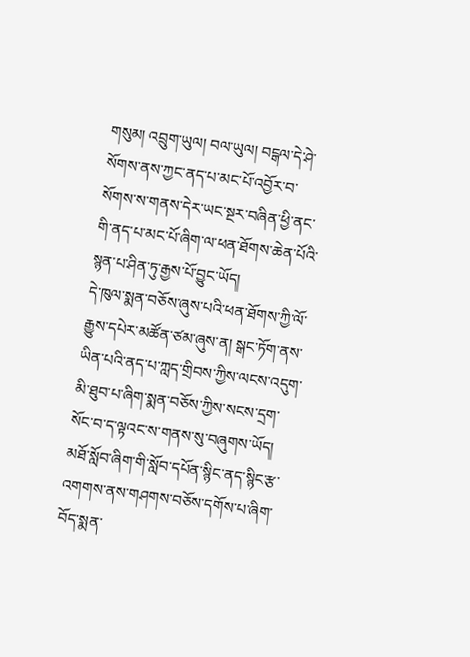གསུམ། འབྲུག་ཡུལ། བལ་ཡུལ། བངྒལ་དེ་ཤེ་སོགས་ནས་ཀྱང་ནད་པ་མང་པོ་འབྱོར་བ་སོགས་ས་གནས་དེར་ཡང་སྔར་བཞིན་ཕྱི་ནང་གི་ནད་པ་མང་པོ་ཞིག་ལ་ཕན་ཐོགས་ཆེན་པོའི་སྙན་པ་ཤིན་ཏུ་རྒྱས་པོ་བྱུང་ཡོད།
དེ་ཁུལ་སྨན་བཅོས་ཞུས་པའི་ཕན་ཐོགས་ཀྱི་ལོ་རྒྱུས་དཔེར་མཚོན་ཙམ་ཞུས་ན། སྒང་ཏོག་ནས་ཡིན་པའི་ནད་པ་ཀླད་གྲིབས་ཀྱིས་ལངས་འདུག་མི་ཐུབ་པ་ཞིག་སྨན་བཅོས་ཀྱིས་སངས་དྲག་སོང་བ་ད་ལྟའང་ས་གནས་སུ་བཞུགས་ཡོད། མཐོ་སློབ་ཞིག་གི་སློབ་དཔོན་སྙིང་ནད་སྙིང་རྩ་འགགས་ནས་གཤགས་བཅོས་དགོས་པ་ཞིག་བོད་སྨན་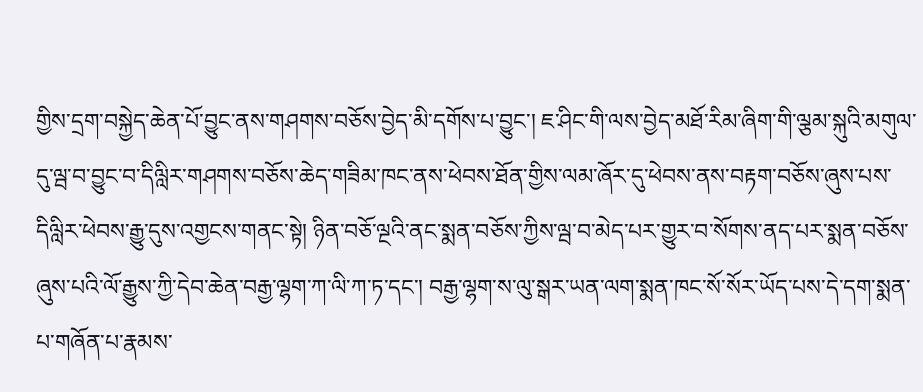གྱིས་དྲག་བསྐྱེད་ཆེན་པོ་བྱུང་ནས་གཤགས་བཅོས་བྱེད་མི་དགོས་པ་བྱུང་། ཇ་ཤིང་གི་ལས་བྱེད་མཐོ་རིམ་ཞིག་གི་ལྕམ་སྐུའི་མགུལ་དུ་ལྦ་བ་བྱུང་བ་དིལླིར་གཤགས་བཅོས་ཆེད་གཟིམ་ཁང་ནས་ཕེབས་ཐོན་གྱིས་ལམ་ཞོར་དུ་ཕེབས་ནས་བརྟག་བཅོས་ཞུས་པས་དིལླིར་ཕེབས་རྒྱུ་དུས་འགྱངས་གནང་སྟེ། ཉིན་བཅོ་ལྔའི་ནང་སྨན་བཅོས་ཀྱིས་ལྦ་བ་མེད་པར་གྱུར་བ་སོགས་ནད་པར་སྨན་བཅོས་ཞུས་པའི་ལོ་རྒྱུས་ཀྱི་དེབ་ཆེན་བརྒྱ་ལྷག་ཀ་ལི་ཀ་ཏ་དང་། བརྒྱ་ལྷག་ས་ལུ་སྒར་ཡན་ལག་སྨན་ཁང་སོ་སོར་ཡོད་པས་དེ་དག་སྨན་པ་གཞོན་པ་རྣམས་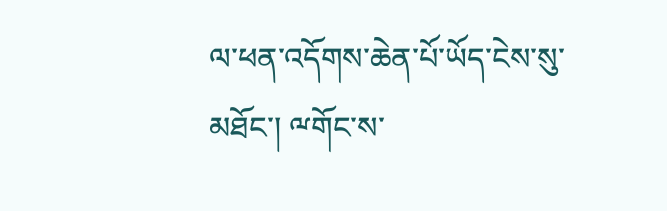ལ་ཕན་འདོགས་ཆེན་པོ་ཡོད་ངེས་སུ་མཐོང་། ྋགོང་ས་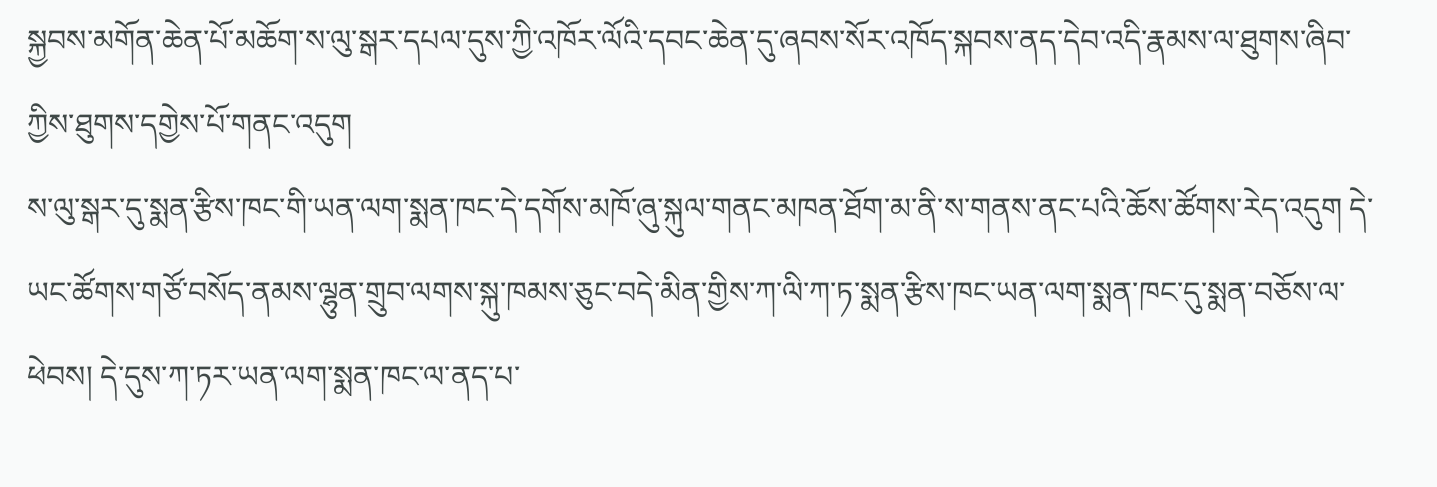སྐྱབས་མགོན་ཆེན་པོ་མཆོག་ས་ལུ་སྒར་དཔལ་དུས་ཀྱི་འཁོར་ལོའི་དབང་ཆེན་དུ་ཞབས་སོར་འཁོད་སྐབས་ནད་དེབ་འདི་རྣམས་ལ་ཐུགས་ཞིབ་ཀྱིས་ཐུགས་དགྱེས་པོ་གནང་འདུག
ས་ལུ་སྒར་དུ་སྨན་རྩིས་ཁང་གི་ཡན་ལག་སྨན་ཁང་དེ་དགོས་མཁོ་ཞུ་སྐུལ་གནང་མཁན་ཐོག་མ་ནི་ས་གནས་ནང་པའི་ཆོས་ཚོགས་རེད་འདུག དེ་ཡང་ཚོགས་གཙོ་བསོད་ནམས་ལྷུན་གྲུབ་ལགས་སྐུ་ཁམས་ཅུང་བདེ་མིན་གྱིས་ཀ་ལི་ཀ་ཏ་སྨན་རྩིས་ཁང་ཡན་ལག་སྨན་ཁང་དུ་སྨན་བཅོས་ལ་ཕེབས། དེ་དུས་ཀ་ཏར་ཡན་ལག་སྨན་ཁང་ལ་ནད་པ་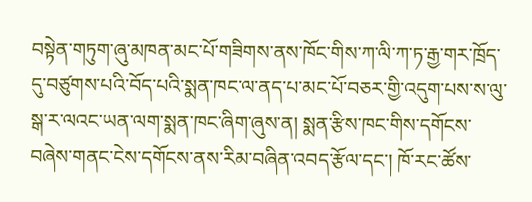བསྟེན་གཏུག་ཞུ་མཁན་མང་པོ་གཟིགས་ནས་ཁོང་གིས་ཀ་ལི་ཀ་ཏ་རྒྱ་གར་ཁྲོད་དུ་བཙུགས་པའི་བོད་པའི་སྨན་ཁང་ལ་ནད་པ་མང་པོ་བཅར་གྱི་འདུག་པས་ས་ལུ་སྒ་ར་ལའང་ཡན་ལག་སྨན་ཁང་ཞིག་ཞུས་ན། སྨན་རྩིས་ཁང་གིས་དགོངས་བཞེས་གནང་ངེས་དགོངས་ནས་རིམ་བཞིན་འབད་རྩོལ་དང་། ཁོ་རང་ཚོས་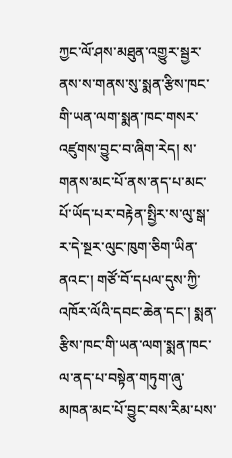ཀྱང་ལོ་ཤས་མཐུན་འགྱུར་སྦྱར་ནས་ས་གནས་སུ་སྨན་རྩིས་ཁང་གི་ཡན་ལག་སྨན་ཁང་གསར་འཛུགས་བྱུང་བ་ཞིག་རེད། ས་གནས་མང་པོ་ནས་ནད་པ་མང་པོ་ཡོད་པར་བརྟེན་སྤྱིར་ས་ལུ་སྒ་ར་དེ་སྔར་ལུང་ཁུག་ཅིག་ཡིན་ནའང་། གཙོ་བོ་དཔལ་དུས་ཀྱི་འཁོར་ལོའི་དབང་ཆེན་དང་། སྨན་རྩིས་ཁང་གི་ཡན་ལག་སྨན་ཁང་ལ་ནད་པ་བསྟེན་གཏུག་ཞུ་མཁན་མང་པོ་བྱུང་བས་རིམ་པས་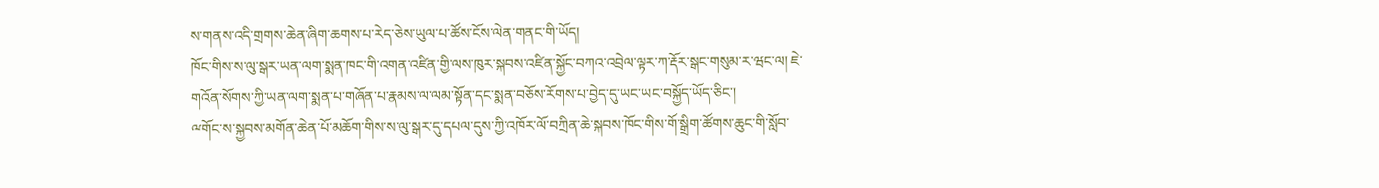ས་གནས་འདི་གྲགས་ཆེན་ཞིག་ཆགས་པ་རེད་ཅེས་ཡུལ་པ་ཚོས་ངོས་ལེན་གནང་གི་ཡོད།
ཁོང་གིས་ས་ལུ་སྒར་ཡན་ལག་སྨན་ཁང་གི་འགན་འཛིན་གྱི་ལས་ཁུར་སྐབས་འཛིན་སྐྱོང་བཀའ་འབྲེལ་ལྟར་ཀ་རྡོར་སྒང་གསུམ་ར་ཝང་ལ། ཇེ་གའོན་སོགས་ཀྱི་ཡན་ལག་སྨན་པ་གཞོན་པ་རྣམས་ལ་ལམ་སྟོན་དང་སྨན་བཅོས་རོགས་པ་བྱེད་དུ་ཡང་ཡང་བསྐྱོད་ཡོད་ཅིང་།
ྋགོང་ས་སྐྱབས་མགོན་ཆེན་པོ་མཆོག་གིས་ས་ལུ་སྒར་དུ་དཔལ་དུས་ཀྱི་འཁོར་ལོ་བཀྲིན་ཆེ་སྐབས་ཁོང་གིས་གོ་སྒྲིག་ཚོགས་ཆུང་གི་སློབ་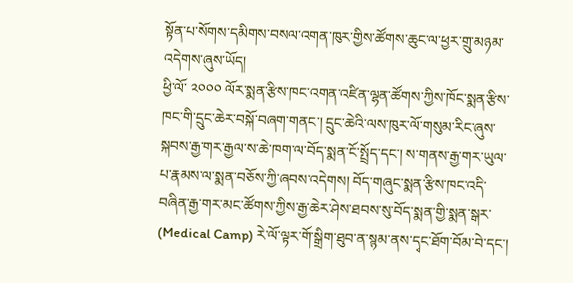སྟོན་པ་སོགས་དམིགས་བསལ་འགན་ཁུར་གྱིས་ཚོགས་ཆུང་ལ་ཕྱར་གྲུ་མཉམ་འདེགས་ཞུས་ཡོད།
ཕྱི་ལོ་ ༢༠༠༠ ལོར་སྨན་རྩིས་ཁང་འགན་འཛིན་ལྷན་ཚོགས་ཀྱིས་ཁོང་སྨན་རྩིས་ཁང་གི་དྲུང་ཆེར་བསྐོ་བཞག་གནང་། དྲུང་ཆེའི་ལས་ཁུར་ལོ་གསུམ་རིང་ཞུས་སྐབས་རྒྱ་གར་རྒྱལ་ས་ཆེ་ཁག་ལ་བོད་སྨན་ངོ་སྤྲོད་དང་། ས་གནས་རྒྱ་གར་ཡུལ་པ་རྣམས་ལ་སྨན་བཅོས་ཀྱི་ཞབས་འདེགས། བོད་གཞུང་སྨན་རྩིས་ཁང་འདི་བཞིན་རྒྱ་གར་མང་ཚོགས་ཀྱིས་རྒྱ་ཆེར་ཤེས་ཐབས་སུ་བོད་སྨན་གྱི་སྨན་སྒར་ (Medical Camp) རེ་ལོ་ལྟར་གོ་སྒྲིག་ཐུབ་ན་སྙམ་ནས་དྭང་ཐོག་བོམ་བེ་དང་།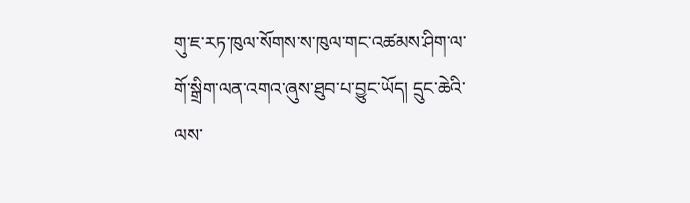གུ་ཇ་རཏ་ཁུལ་སོགས་ས་ཁུལ་གང་འཚམས་ཤིག་ལ་གོ་སྒྲིག་ལན་འགའ་ཞུས་ཐུབ་པ་བྱུང་ཡོད། དྲུང་ཆེའི་ལས་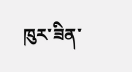ཁུར་ཟིན་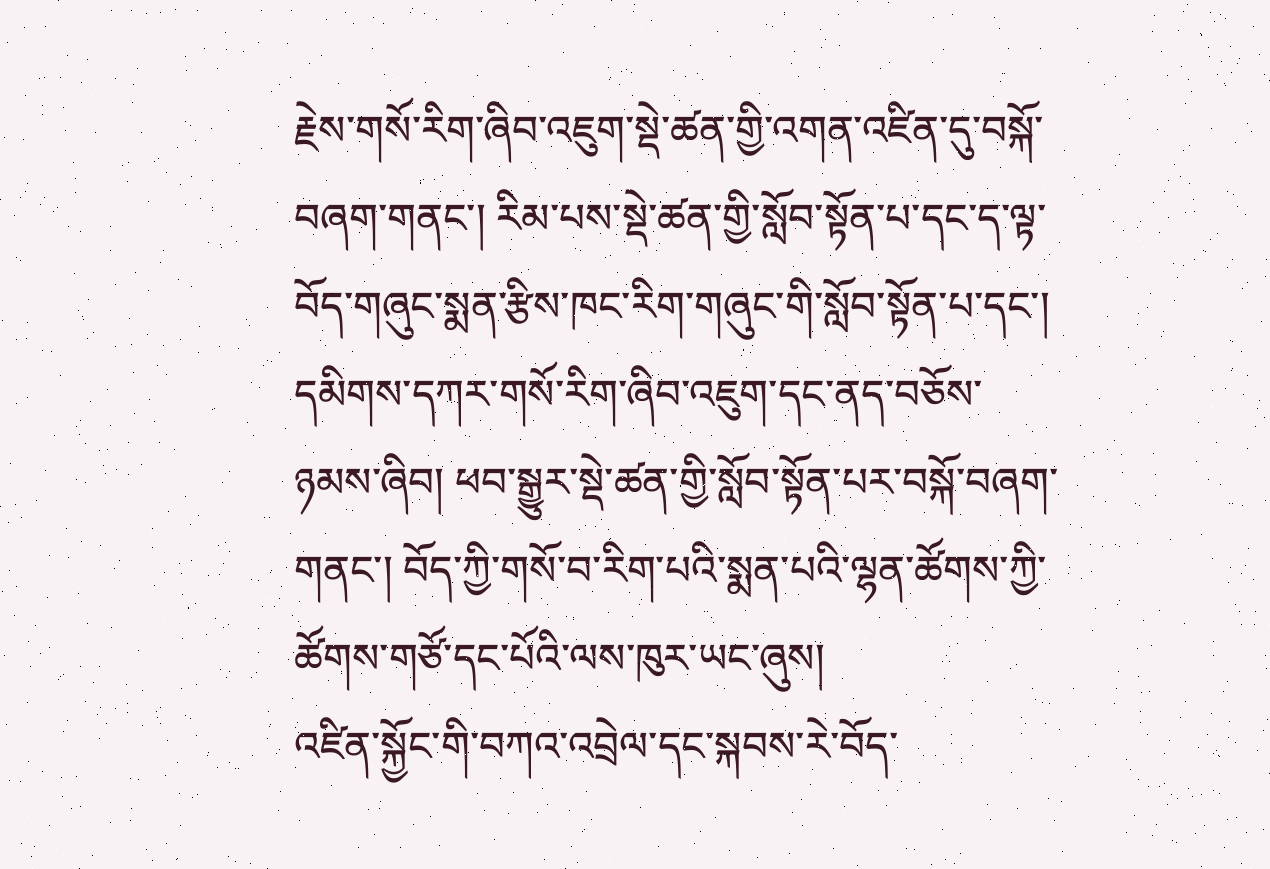རྗེས་གསོ་རིག་ཞིབ་འཇུག་སྡེ་ཚན་གྱི་འགན་འཛིན་དུ་བསྐོ་བཞག་གནང་། རིམ་པས་སྡེ་ཚན་གྱི་སློབ་སྟོན་པ་དང་ད་ལྟ་བོད་གཞུང་སྨན་རྩིས་ཁང་རིག་གཞུང་གི་སློབ་སྟོན་པ་དང་། དམིགས་དཀར་གསོ་རིག་ཞིབ་འཇུག་དང་ནད་བཅོས་ཉམས་ཞིབ། ཕབ་སྒྱུར་སྡེ་ཚན་གྱི་སློབ་སྟོན་པར་བསྐོ་བཞག་གནང་། བོད་ཀྱི་གསོ་བ་རིག་པའི་སྨན་པའི་ལྷན་ཚོགས་ཀྱི་ཚོགས་གཙོ་དང་པོའི་ལས་ཁུར་ཡང་ཞུས།
འཛིན་སྐྱོང་གི་བཀའ་འབྲེལ་དང་སྐབས་རེ་བོད་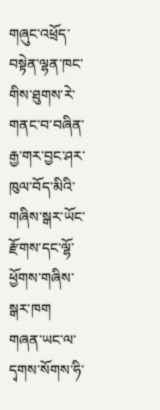གཞུང་འཕྲོད་བསྟེན་ལྷན་ཁང་གིས་ཐུགས་རེ་གནང་བ་བཞིན་རྒྱ་གར་བྱང་ཤར་ཁུལ་བོད་མིའི་གཞིས་སྒར་ཡོང་རྫོགས་དང་ལྷོ་ཕྱོགས་གཞིས་སྒར་ཁག གཞན་ཡང་ལ་དྭགས་སོགས་ཧི་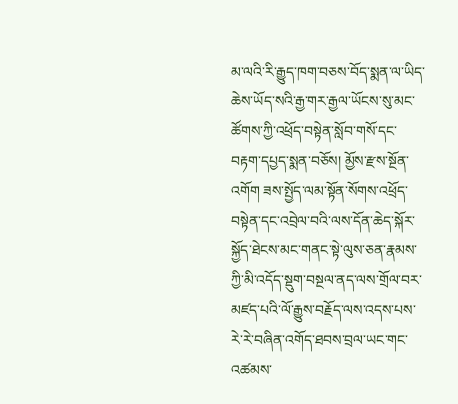མ་ལའི་རི་རྒྱུད་ཁག་བཅས་བོད་སྨན་ལ་ཡིད་ཆེས་ཡོད་སའི་རྒྱ་གར་རྒྱལ་ཡོངས་སུ་མང་ཚོགས་ཀྱི་འཕྲོད་བསྟེན་སློབ་གསོ་དང་བརྟག་དཔྱད་སྨན་བཅོས། མྱོས་རྫས་སྔོན་འགོག ཟས་སྤྱོད་ལམ་སྟོན་སོགས་འཕྲོད་བསྟེན་དང་འབྲེལ་བའི་ལས་དོན་ཆེད་སྐོར་སྐྱོད་ཐེངས་མང་གནང་སྟེ་ལུས་ཅན་རྣམས་ཀྱི་མི་འདོད་སྡུག་བསྔལ་ནད་ལས་གྲོལ་བར་མཛད་པའི་ལོ་རྒྱུས་བརྗོད་ལས་འདས་པས་རེ་རེ་བཞིན་འགོད་ཐབས་བྲལ་ཡང་གང་འཚམས་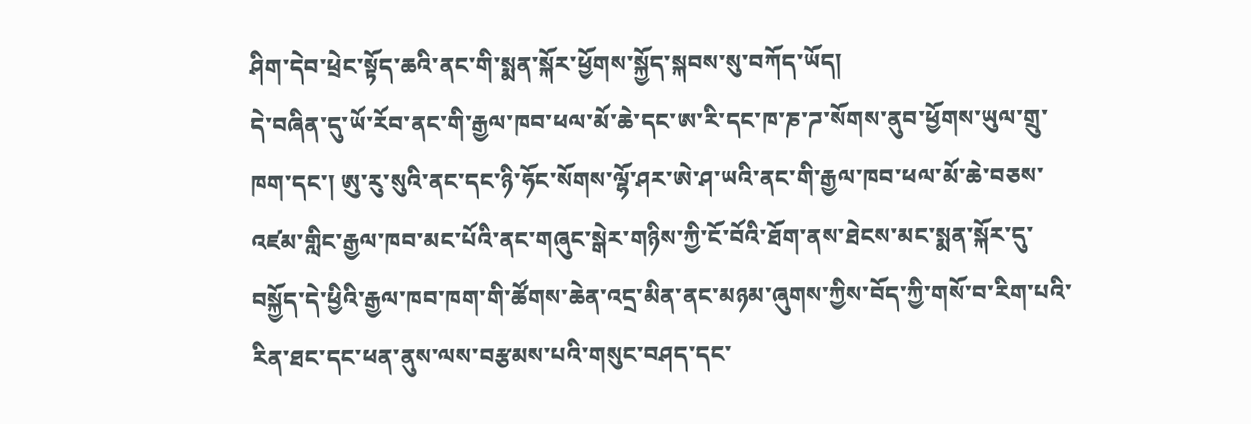ཤིག་དེབ་ཕྲེང་སྟོད་ཆའི་ནང་གི་སྨན་སྐོར་ཕྱོགས་སྐྱོད་སྐབས་སུ་བཀོད་ཡོད།
དེ་བཞིན་དུ་ཡོ་རོབ་ནང་གི་རྒྱལ་ཁབ་ཕལ་མོ་ཆེ་དང་ཨ་རི་དང་ཁ་ཎ་ཌ་སོགས་ནུབ་ཕྱོགས་ཡུལ་གྲུ་ཁག་དང་། ཨུ་རུ་སུའི་ནང་དང་ཉི་ཧོང་སོགས་ལྷོ་ཤར་ཨེ་ཤ་ཡའི་ནང་གི་རྒྱལ་ཁབ་ཕལ་མོ་ཆེ་བཅས་འཛམ་གླིང་རྒྱལ་ཁབ་མང་པོའི་ནང་གཞུང་སྒེར་གཉིས་ཀྱི་ངོ་བོའི་ཐོག་ནས་ཐེངས་མང་སྨན་སྐོར་དུ་བསྐྱོད་དེ་ཕྱིའི་རྒྱལ་ཁབ་ཁག་གི་ཚོགས་ཆེན་འདྲ་མིན་ནང་མཉམ་ཞུགས་ཀྱིས་བོད་ཀྱི་གསོ་བ་རིག་པའི་རིན་ཐང་དང་ཕན་ནུས་ལས་བརྩམས་པའི་གསུང་བཤད་དང་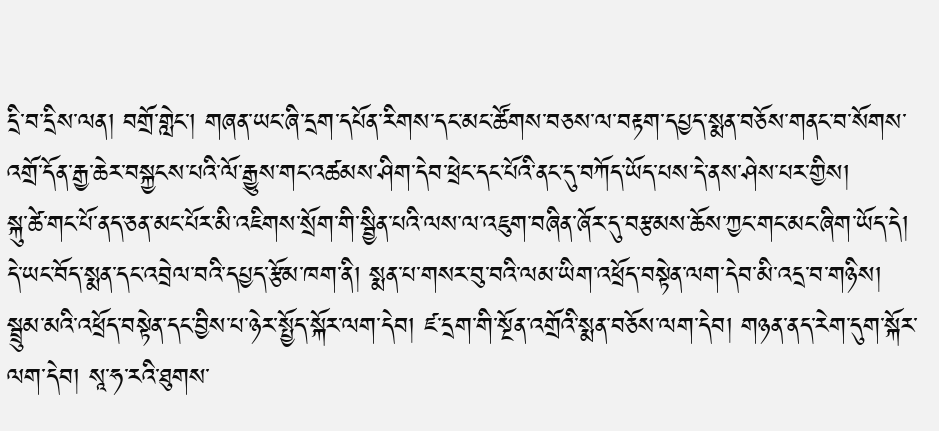དྲི་བ་དྲིས་ལན། བགྲོ་གླེང་། གཞན་ཡང་ཞི་དྲག་དཔོན་རིགས་དང་མང་ཚོགས་བཅས་ལ་བརྟག་དཔྱད་སྨན་བཅོས་གནང་བ་སོགས་འགྲོ་དོན་རྒྱ་ཆེར་བསྐྱངས་པའི་ལོ་རྒྱུས་གང་འཚམས་ཤིག་དེབ་ཕྲེང་དང་པོའི་ནང་དུ་བཀོད་ཡོད་པས་དེ་ནས་ཤེས་པར་གྱིས།
སྐུ་ཚེ་གང་པོ་ནད་ཅན་མང་པོར་མི་འཇིགས་སྲོག་གི་སྦྱིན་པའི་ལས་ལ་འཇུག་བཞིན་ཞོར་དུ་བརྩམས་ཆོས་ཀྱང་གང་མང་ཞིག་ཡོད་དེ། དེ་ཡང་བོད་སྨན་དང་འབྲེལ་བའི་དཔྱད་རྩོམ་ཁག་ནི། སྨན་པ་གསར་བུ་བའི་ལམ་ཡིག་འཕྲོད་བསྟེན་ལག་དེབ་མི་འདྲ་བ་གཉིས། སྦྲུམ་མའི་འཕྲོད་བསྟེན་དང་བྱིས་པ་ཉེར་སྤྱོད་སྐོར་ལག་དེབ། ཛ་དྲག་གི་སྔོན་འགྲོའི་སྨན་བཅོས་ལག་དེབ། གཉན་ནད་རེག་དུག་སྐོར་ལག་དེབ། སཱ་ཧ་རའི་ཐུགས་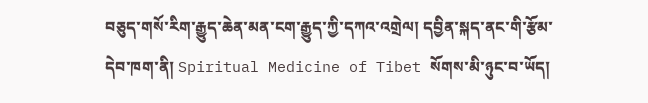བཅུད་གསོ་རིག་རྒྱུད་ཆེན་མན་ངག་རྒྱུད་ཀྱི་དཀའ་འགྲེལ། དབྱིན་སྐད་ནང་གི་རྩོམ་དེབ་ཁག་ནི། Spiritual Medicine of Tibet སོགས་མི་ཉུང་བ་ཡོད།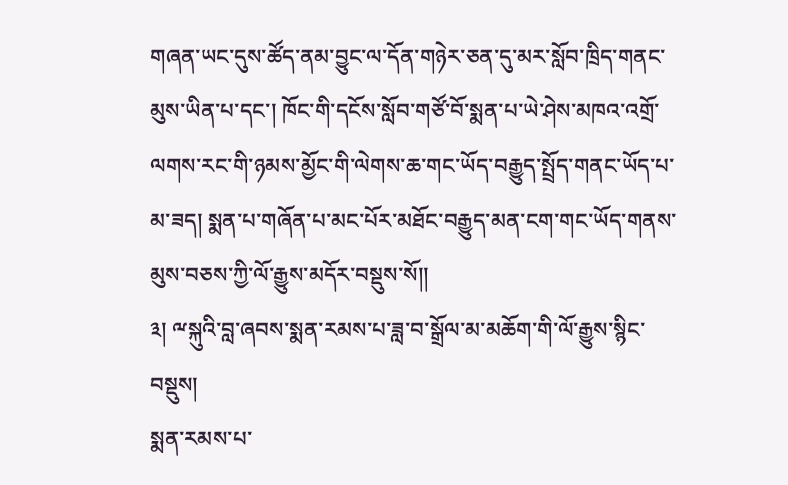གཞན་ཡང་དུས་ཚོད་ནམ་བྱུང་ལ་དོན་གཉེར་ཅན་དུ་མར་སློབ་ཁྲིད་གནང་མུས་ཡིན་པ་དང་། ཁོང་གི་དངོས་སློབ་གཙོ་བོ་སྨན་པ་ཡེ་ཤེས་མཁའ་འགྲོ་ལགས་རང་གི་ཉམས་མྱོང་གི་ལེགས་ཆ་གང་ཡོད་བརྒྱུད་སྤྲོད་གནང་ཡོད་པ་མ་ཟད། སྨན་པ་གཞོན་པ་མང་པོར་མཐོང་བརྒྱུད་མན་ངག་གང་ཡོད་གནས་མུས་བཅས་ཀྱི་ལོ་རྒྱུས་མདོར་བསྡུས་སོ།།
༣། ྋསྐུའི་བླ་ཞབས་སྨན་རམས་པ་ཟླ་བ་སྒྲོལ་མ་མཆོག་གི་ལོ་རྒྱུས་སྙིང་བསྡུས།
སྨན་རམས་པ་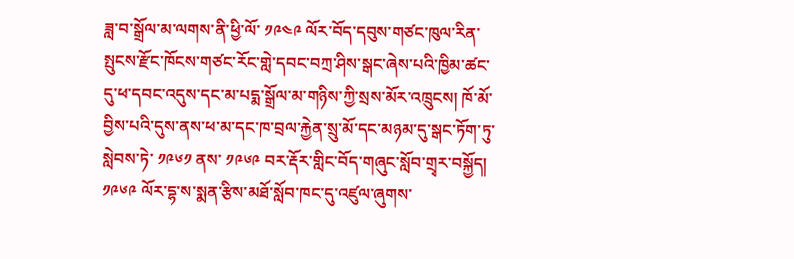ཟླ་བ་སྒྲོལ་མ་ལགས་ནི་ཕྱི་ལོ་ ༡༩༤༩ ལོར་བོད་དབུས་གཙང་ཁུལ་རིན་སྤུངས་རྫོང་ཁོངས་གཙང་རོང་གླེ་དབང་བཀྲ་ཤིས་སྒང་ཞེས་པའི་ཁྱིམ་ཚང་དུ་ཕ་དབང་འདུས་དང་མ་པདྨ་སྒྲོལ་མ་གཉིས་ཀྱི་སྲས་མོར་འཁྲུངས། ཁོ་མོ་བྱིས་པའི་དུས་ནས་ཕ་མ་དང་ཁ་བྲལ་རྐྱེན་སྲུ་མོ་དང་མཉམ་དུ་སྒང་ཏོག་ཏུ་སླེབས་ཏེ་ ༡༩༦༡ ནས་ ༡༩༦༩ བར་རྡོར་གླིང་བོད་གཞུང་སློབ་གྲྭར་བསྐྱོད།
༡༩༦༩ ལོར་དྷ་ས་སྨན་རྩིས་མཐོ་སློབ་ཁང་དུ་འཛུལ་ཞུགས་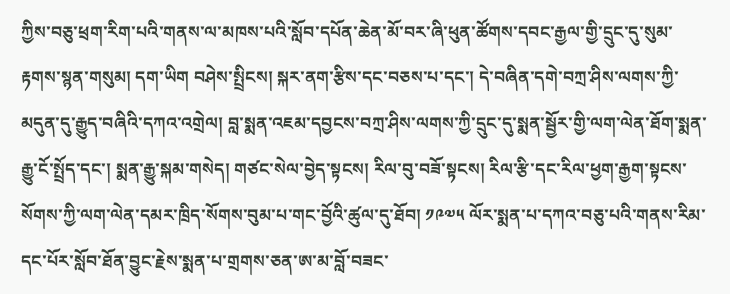ཀྱིས་བཅུ་ཕྲག་རིག་པའི་གནས་ལ་མཁས་པའི་སློབ་དཔོན་ཆེན་མོ་བར་ཞི་ཕུན་ཚོགས་དབང་རྒྱལ་གྱི་དྲུང་དུ་སུམ་རྟགས་སྙན་གསུམ། དག་ཡིག བཤེས་སྤྲིངས། སྐར་ནག་རྩིས་དང་བཅས་པ་དང་། དེ་བཞིན་དགེ་བཀྲ་ཤིས་ལགས་ཀྱི་མདུན་དུ་རྒྱུད་བཞིའི་དཀའ་འགྲེལ། བླ་སྨན་འཇམ་དབྱངས་བཀྲ་ཤིས་ལགས་ཀྱི་དྲུང་དུ་སྨན་སྦྱོར་གྱི་ལག་ལེན་ཐོག་སྨན་རྒྱུ་ངོ་སྤྲོད་དང་། སྨན་རྒྱུ་སྐམ་གསེད། གཙང་སེལ་བྱེད་སྟངས། རིལ་བུ་བཟོ་སྟངས། རིལ་རྩི་དང་རིལ་ཕྱག་རྒྱག་སྟངས་སོགས་ཀྱི་ལག་ལེན་དམར་ཁྲིད་སོགས་བུམ་པ་གང་བྱོའི་ཚུལ་དུ་ཐོབ། ༡༩༧༥ ལོར་སྨན་པ་དཀའ་བཅུ་པའི་གནས་རིམ་དང་པོར་སློབ་ཐོན་བྱུང་རྗེས་སྨན་པ་གྲགས་ཅན་ཨ་མ་བློ་བཟང་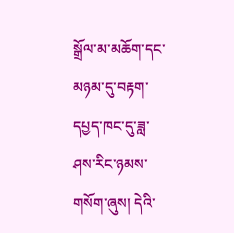སྒྲོལ་མ་མཆོག་དང་མཉམ་དུ་བརྟག་དཔྱད་ཁང་དུ་ཟླ་ཤས་རིང་ཉམས་གསོག་ཞུས། དེའི་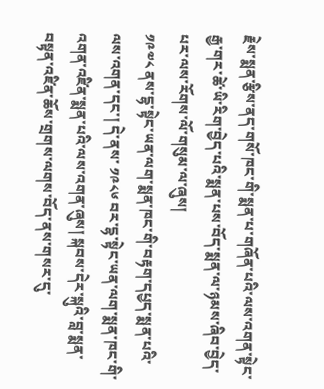རྗེས་སྨན་རྩིས་ནད་གསོ་ཁང་གི་སྨན་པ་གཞོན་པའི་ལས་འགན་སྟེང་རྒྱ་གར་ཚེ་ཡི་རིག་བྱེད་པའི་སྨན་པས་བོད་སྨན་ལ་ཉམས་ཞིབ་བྱེད་པར་ལས་རོགས་ལོ་གསུམ་ལ་ཞུས།
༡༩༧༨ ནས་དྷ་སྟེང་ཡན་ལག་སྨན་ཁང་གི་བརྟག་དཔྱད་སྨན་པའི་ལས་འགན་དང་། དེ་ནས་ ༡༩༨༦ བར་དྷ་སྟེང་ཡན་ལག་སྨན་ཁང་གི་འགན་འཛིན་སྨན་པའི་ལས་འགན་ཞུས། སྐབས་དེར་སྐུའི་བླ་སྨན་བསྟན་འཛིན་ཆོས་གྲགས་ལགས་བོད་ནས་གསར་དུ་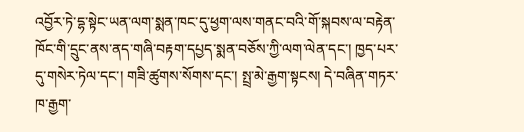འབྱོར་ཏེ་དྷ་སྟེང་ཡན་ལག་སྨན་ཁང་དུ་ཕྱག་ལས་གནང་བའི་གོ་སྐབས་ལ་བརྟེན་ཁོང་གི་དྲུང་ནས་ནད་གཞི་བརྟག་དཔྱད་སྨན་བཅོས་ཀྱི་ལག་ལེན་དང་། ཁྱད་པར་དུ་གསེར་ཏེལ་དང་། གཟི་ཚུགས་སོགས་དང་། སྤྲ་མེ་རྒྱག་སྟངས། དེ་བཞིན་གཏར་ཁ་རྒྱག་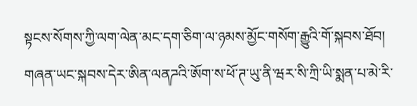སྟངས་སོགས་ཀྱི་ལག་ལེན་མང་དག་ཅིག་ལ་ཉམས་མྱོང་གསོག་རྒྱུའི་གོ་སྐབས་ཐོབ། གཞན་ཡང་སྐབས་དེར་ཨིན་ལནཌའི་ཨོག་ས་ཕོ་ཊ་ཡུ་ནི་ཝར་སི་ཀྲི་ཡི་སྨན་པ་མེ་རི་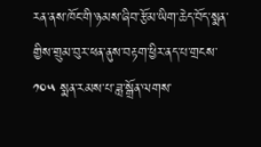རན་ནས་ཁོང་གི་ཉམས་ཞིབ་རྩོམ་ཡིག་ཆེད་བོད་སྨན་གྱིས་གྲུམ་བུར་ཕན་ནུས་བརྟག་ཕྱིར་ནད་པ་གྲངས་ ༡༠༥ སྨན་རམས་པ་ཟླ་སྒྲོན་ལགས་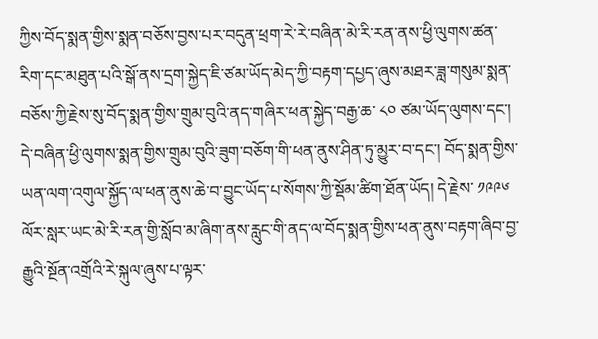ཀྱིས་བོད་སྨན་གྱིས་སྨན་བཅོས་བྱས་པར་བདུན་ཕྲག་རེ་རེ་བཞིན་མེ་རི་རན་ནས་ཕྱི་ལུགས་ཚན་རིག་དང་མཐུན་པའི་སྒོ་ནས་དྲག་སྐྱེད་ཇི་ཙམ་ཡོད་མེད་ཀྱི་བརྟག་དཔྱད་ཞུས་མཐར་ཟླ་གསུམ་སྨན་བཅོས་ཀྱི་རྗེས་སུ་བོད་སྨན་གྱིས་གྲུམ་བུའི་ནད་གཞིར་ཕན་སྐྱེད་བརྒྱ་ཆ་ ༨༠ ཙམ་ཡོད་ལུགས་དང་། དེ་བཞིན་ཕྱི་ལུགས་སྨན་གྱིས་གྲུམ་བུའི་ཟུག་བཅོག་གི་ཕན་ནུས་ཤིན་ཏུ་མྱུར་བ་དང་། བོད་སྨན་གྱིས་ཡན་ལག་འགུལ་སྐྱོད་ལ་ཕན་ནུས་ཆེ་བ་བྱུང་ཡོད་པ་སོགས་ཀྱི་སྡོམ་ཚིག་ཐོན་ཡོད། དེ་རྗེས་ ༡༩༩༦ ལོར་སླར་ཡང་མེ་རི་རན་གྱི་སློབ་མ་ཞིག་ནས་རླུང་གི་ནད་ལ་བོད་སྨན་གྱིས་ཕན་ནུས་བརྟག་ཞིབ་བྱ་རྒྱུའི་སྔོན་འགྲོའི་རེ་སྐུལ་ཞུས་པ་ལྟར་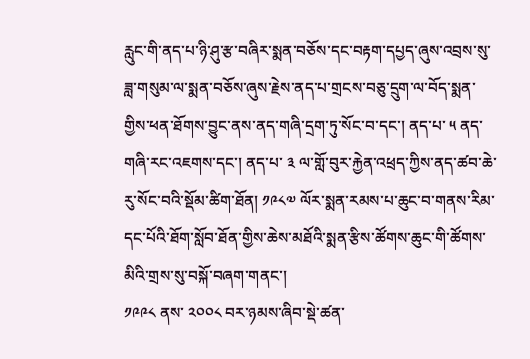རླུང་གི་ནད་པ་ཉི་ཤུ་རྩ་བཞིར་སྨན་བཅོས་དང་བརྟག་དཔྱད་ཞུས་འབྲས་སུ་ཟླ་གསུམ་ལ་སྨན་བཅོས་ཞུས་རྗེས་ནད་པ་གྲངས་བཅུ་དྲུག་ལ་བོད་སྨན་གྱིས་ཕན་ཐོགས་བྱུང་ནས་ནད་གཞི་དྲག་ཏུ་སོང་བ་དང་། ནད་པ་ ༥ ནད་གཞི་རང་འཇགས་དང་། ནད་པ་ ༣ ལ་གློ་བུར་རྐྱེན་འཕྲད་ཀྱིས་ནད་ཚབ་ཆེ་རུ་སོང་བའི་སྡོམ་ཚིག་ཐོན། ༡༩༨༧ ལོར་སྨན་རམས་པ་ཆུང་བ་གནས་རིམ་དང་པོའི་ཐོག་སློབ་ཐོན་གྱིས་ཆེས་མཐོའི་སྨན་རྩིས་ཚོགས་ཆུང་གི་ཚོགས་མིའི་གྲས་སུ་བསྐོ་བཞག་གནང་།
༡༩༩༨ ནས་ ༢༠༠༨ བར་ཉམས་ཞིབ་སྡེ་ཚན་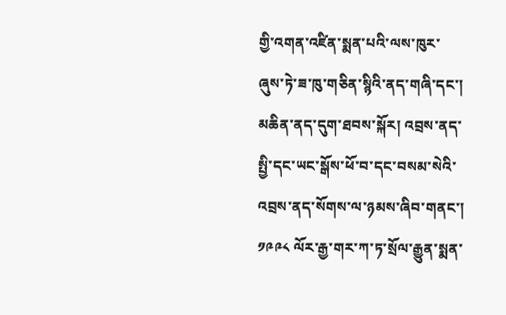གྱི་འགན་འཛིན་སྨན་པའི་ལས་ཁུར་ཞུས་ཏེ་ཟ་ཁུ་གཅིན་སྙིའི་ནད་གཞི་དང་། མཆིན་ནད་དུག་ཐབས་སྐོར། འབྲས་ནད་སྤྱི་དང་ཡང་སྒོས་ཕོ་བ་དང་བསམ་སེའི་འབྲས་ནད་སོགས་ལ་ཉམས་ཞིབ་གནང་། ༡༩༩༨ ལོར་རྒྱ་གར་ཀ་ཏ་སྲོལ་རྒྱུན་སྨན་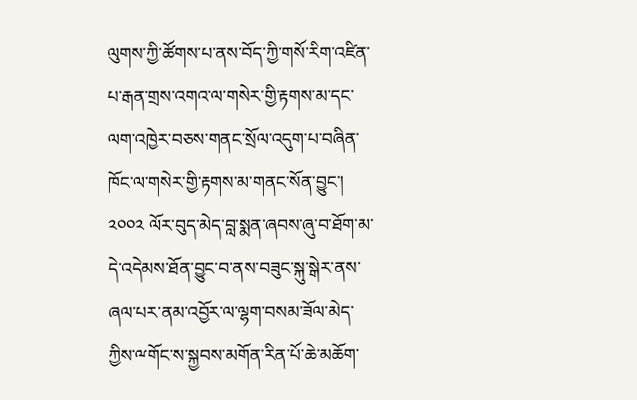ལུགས་ཀྱི་ཚོགས་པ་ནས་བོད་ཀྱི་གསོ་རིག་འཛིན་པ་རྒན་གྲས་འགའ་ལ་གསེར་གྱི་རྟགས་མ་དང་ལག་འཁྱེར་བཅས་གནང་སྲོལ་འདུག་པ་བཞིན་ཁོང་ལ་གསེར་གྱི་རྟགས་མ་གནང་སོན་བྱུང་། ༢༠༠༢ ལོར་བུད་མེད་བླ་སྨན་ཞབས་ཞུ་བ་ཐོག་མ་དེ་འདེམས་ཐོན་བྱུང་བ་ནས་བཟུང་སྐུ་སྒེར་ནས་ཞལ་པར་ནམ་འབྱོར་ལ་ལྷག་བསམ་ཟོལ་མེད་ཀྱིས་ྋགོང་ས་སྐྱབས་མགོན་རིན་པོ་ཆེ་མཆོག་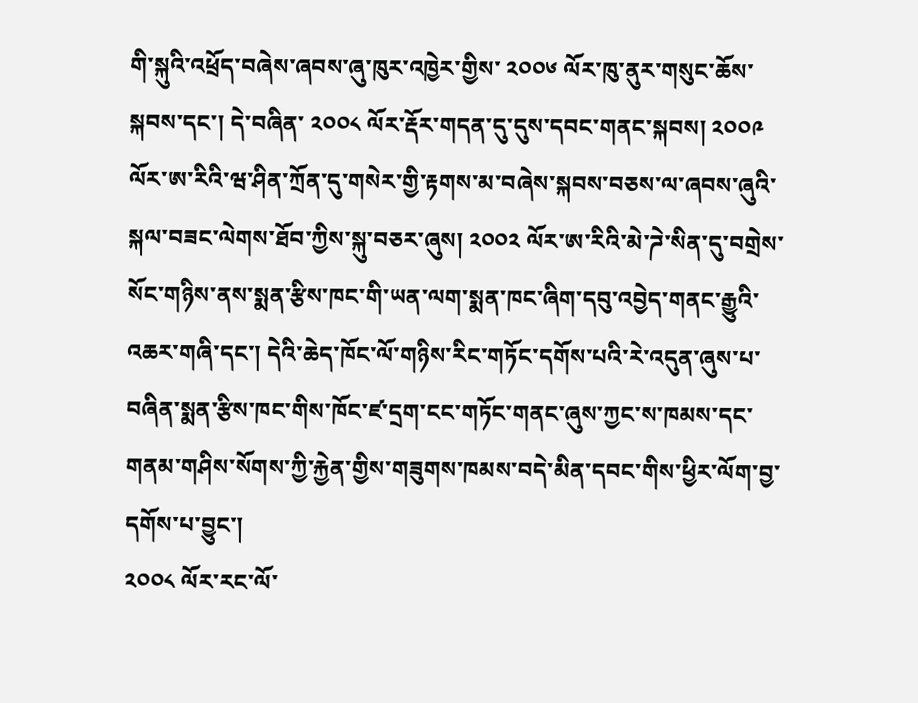གི་སྐུའི་འཕྲོད་བཞེས་ཞབས་ཞུ་ཁུར་འཁྱེར་གྱིས་ ༢༠༠༦ ལོར་ཁུ་ནུར་གསུང་ཆོས་སྐབས་དང་། དེ་བཞིན་ ༢༠༠༨ ལོར་རྡོར་གདན་དུ་དུས་དབང་གནང་སྐབས། ༢༠༠༩ ལོར་ཨ་རིའི་ཝ་ཤིན་ཀྲོན་དུ་གསེར་གྱི་རྟགས་མ་བཞེས་སྐབས་བཅས་ལ་ཞབས་ཞུའི་སྐལ་བཟང་ལེགས་ཐོབ་ཀྱིས་སྐུ་བཅར་ཞུས། ༢༠༠༢ ལོར་ཨ་རིའི་མེ་ཌེ་སིན་དུ་བགྲེས་སོང་གཉིས་ནས་སྨན་རྩིས་ཁང་གི་ཡན་ལག་སྨན་ཁང་ཞིག་དབུ་འབྱེད་གནང་རྒྱུའི་འཆར་གཞི་དང་། དེའི་ཆེད་ཁོང་ལོ་གཉིས་རིང་གཏོང་དགོས་པའི་རེ་འདུན་ཞུས་པ་བཞིན་སྨན་རྩིས་ཁང་གིས་ཁོང་ཛ་དྲག་ངང་གཏོང་གནང་ཞུས་ཀྱང་ས་ཁམས་དང་གནམ་གཤིས་སོགས་ཀྱི་རྐྱེན་གྱིས་གཟུགས་ཁམས་བདེ་མིན་དབང་གིས་ཕྱིར་ལོག་བྱ་དགོས་པ་བྱུང་།
༢༠༠༨ ལོར་རང་ལོ་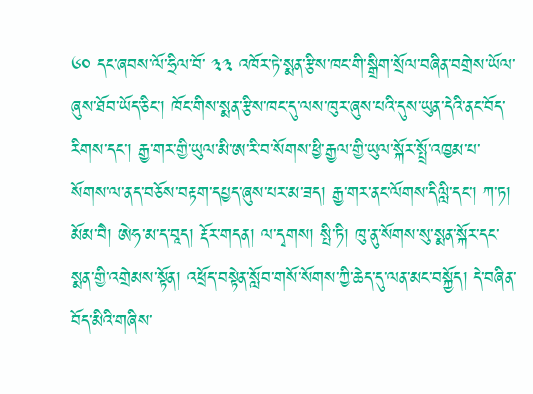༦༠ དང་ཞབས་ལོ་ཧྲིལ་བོ་ ༣༣ འཁོར་ཏེ་སྨན་རྩིས་ཁང་གི་སྒྲིག་སྲོལ་བཞིན་བགྲེས་ཡོལ་ཞུས་ཐོབ་ཡོད་ཅིང་། ཁོང་གིས་སྨན་རྩིས་ཁང་དུ་ལས་ཁུར་ཞུས་པའི་དུས་ཡུན་དེའི་ནང་བོད་རིགས་དང་། རྒྱ་གར་གྱི་ཡུལ་མི་ཨ་རི་བ་སོགས་ཕྱི་རྒྱལ་གྱི་ཡུལ་སྐོར་སྤྲོ་འཁྱམ་པ་སོགས་ལ་ནད་བཅོས་བརྟག་དཔྱད་ཞུས་པར་མ་ཟད། རྒྱ་གར་ནང་ལོགས་དིལླི་དང་། ཀ་ཏ། མོམ་བཻ། ཨེཧ་མ་ད་བཱད། རྡོར་གདན། ལ་དྭགས། སྤི་ཏི། ཁུ་ནུ་སོགས་སུ་སྨན་སྐོར་དང་སྨན་གྱི་འགྲེམས་སྟོན། འཕྲོད་བསྟེན་སློབ་གསོ་སོགས་ཀྱི་ཆེད་དུ་ལན་མང་བསྐྱོད། དེ་བཞིན་བོད་མིའི་གཞིས་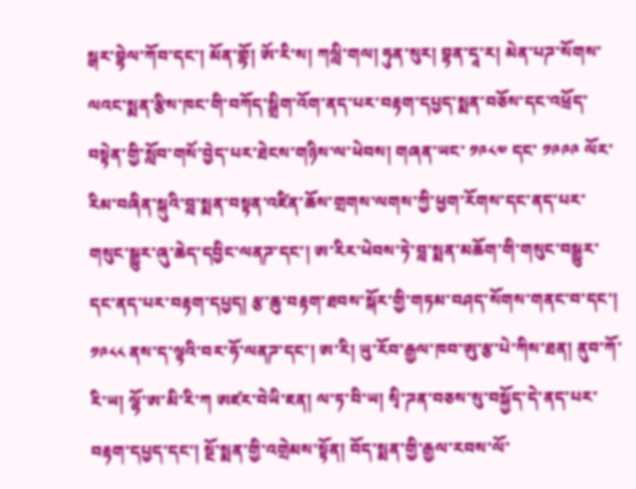སྒར་བྷེལ་ཀོབ་དང་། མོན་གྷོ། ཨོ་རི་ས། ཀལླི་གལ། ཧུན་སུར། བྷན་དཱ་ར། མེན་པཌ་སོགས་ལའང་སྨན་རྩིས་ཁང་གི་བཀོད་སྒྲིག་འོག་ནད་པར་བརྟག་དཔྱད་སྨན་བཅོས་དང་འཕྲོད་བསྟེན་གྱི་སློབ་གསོ་བྱེད་པར་ཐེངས་གཉིས་ལ་ཕེབས། གཞན་ཡང་ ༡༩༨༧ དང་ ༡༩༩༩ ལོར་རིམ་བཞིན་སྐུའི་བླ་སྨན་བསྟན་འཛིན་ཆོས་གྲགས་ལགས་ཀྱི་ཕྱག་རོགས་དང་ནད་པར་གསུང་སྒྱུར་ཞུ་ཆེད་དབྱིང་ལནཌ་དང་། ཨ་རིར་ཕེབས་ཏེ་བླ་སྨན་མཆོག་གི་གསུང་བསྒྱུར་དང་ནད་པར་བརྟག་དཔྱད། རྩ་ཆུ་བརྟག་ཐབས་སྐོར་གྱི་གཏམ་བཤད་སོགས་གནང་བ་དང་། ༡༩༨༨ ནས་ད་ལྟའི་བར་ཧོ་ལནཌ་དང་། ཨ་རི། ཡུ་རོབ་རྒྱལ་ཁབ་ཨུ་རྩ་པེ་ཀིས་ཐན། ནུབ་ཀོ་རི་ཡ། ལྷོ་ཨ་མི་རི་ཀ ཨཛར་བེཡི་ཇན། ལ་ཏ་བི་ཡ། སྭི་ཌན་བཅས་སུ་བསྐྱོད་དེ་ནད་པར་བརྟག་དཔྱད་དང་། སྔོ་སྨན་གྱི་འགྲེམས་སྟོན། བོད་སྨན་གྱི་རྒྱལ་རབས་ལོ་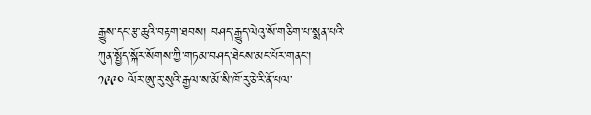རྒྱུས་དང་རྩ་ཆུའི་བརྟག་ཐབས། བཤད་རྒྱུད་ལེའུ་སོ་གཅིག་པ་སྨན་པའི་ཀུན་སྤྱོད་སྐོར་སོགས་ཀྱི་གཏམ་བཤད་ཐེངས་མང་པོར་གནང་།
༡༩༩༠ ལོར་ཨུ་རུ་སུའི་རྒྱལ་ས་མོ་སི་ཁོ་རུ་ཅེ་རི་ནོ་པལ་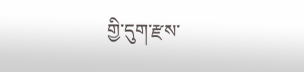གྱི་དུག་རྫས་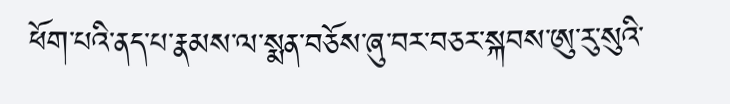ཕོག་པའི་ནད་པ་རྣམས་ལ་སྨན་བཅོས་ཞུ་བར་བཅར་སྐབས་ཨུ་རུ་སུའི་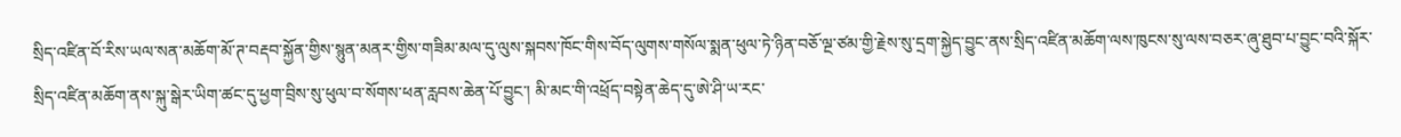སྲིད་འཛིན་བོ་རིས་ཡལ་སན་མཆོག་མོ་ཊ་བརྡབ་སྐྱོན་གྱིས་སྙུན་མནར་གྱིས་གཟིམ་མལ་དུ་ལུས་སྐབས་ཁོང་གིས་བོད་ལུགས་གསོལ་སྨན་ཕུལ་ཏེ་ཉིན་བཅོ་ལྔ་ཙམ་གྱི་རྗེས་སུ་དྲག་སྐྱེད་བྱུང་ནས་སྲིད་འཛིན་མཆོག་ལས་ཁུངས་སུ་ལས་བཅར་ཞུ་ཐུབ་པ་བྱུང་བའི་སྐོར་སྲིད་འཛིན་མཆོག་ནས་སྐུ་སྒེར་ཡིག་ཚང་དུ་ཕྱག་བྲིས་སུ་ཕུལ་བ་སོགས་ཕན་རླབས་ཆེན་པོ་བྱུང་། མི་མང་གི་འཕྲོད་བསྟེན་ཆེད་དུ་ཨེ་ཤི་ཡ་རང་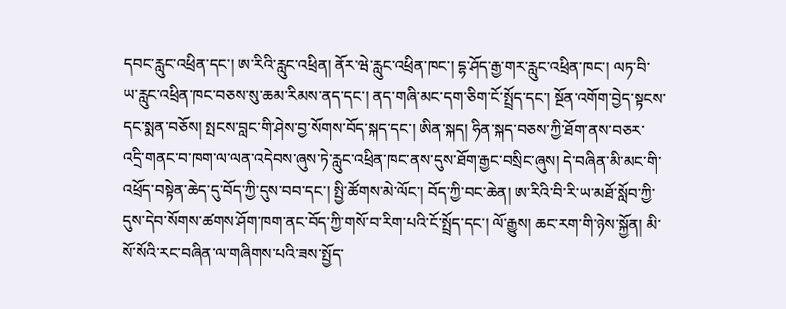དབང་རླུང་འཕྲིན་དང་། ཨ་རིའི་རླུང་འཕྲིན། ནོར་ཝེ་རླུང་འཕྲིན་ཁང་། དྷ་ཤོད་རྒྱ་གར་རླུང་འཕྲིན་ཁང་། ལཏ་བི་ཡ་རླུང་འཕྲིན་ཁང་བཅས་སུ་ཆམ་རིམས་ནད་དང་། ནད་གཞི་མང་དག་ཅིག་ངོ་སྤྲོད་དང་། སྔོན་འགོག་བྱེད་སྟངས་དང་སྨན་བཅོས། སྤངས་བླང་གི་ཤེས་བྱ་སོགས་བོད་སྐད་དང་། ཨིན་སྐད། ཧིན་སྐད་བཅས་ཀྱི་ཐོག་ནས་བཅར་འདྲི་གནང་བ་ཁག་ལ་ལན་འདེབས་ཞུས་ཏེ་རླུང་འཕྲིན་ཁང་ནས་དུས་ཐོག་རྒྱང་བསྲིང་ཞུས། དེ་བཞིན་མི་མང་གི་འཕྲོད་བསྟེན་ཆེད་དུ་བོད་ཀྱི་དུས་བབ་དང་། སྤྱི་ཚོགས་མེ་ལོང་། བོད་ཀྱི་བང་ཆེན། ཨ་རིའི་བི་རི་ཡ་མཐོ་སློབ་ཀྱི་དུས་དེབ་སོགས་ཚགས་ཤོག་ཁག་ནང་བོད་ཀྱི་གསོ་བ་རིག་པའི་ངོ་སྤྲོད་དང་། ལོ་རྒྱུས། ཆང་རག་གི་ཉེས་སྐྱོན། མི་སོ་སོའི་རང་བཞིན་ལ་གཞིགས་པའི་ཟས་སྤྱོད་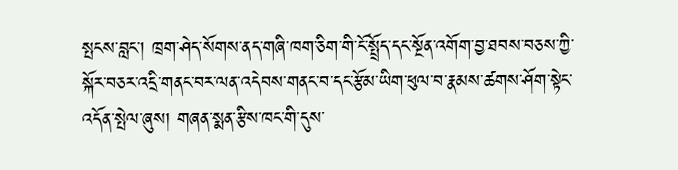སྤངས་བླང་། ཁྲག་ཤེད་སོགས་ནད་གཞི་ཁག་ཅིག་གི་ངོ་སྤྲོད་དང་སྔོན་འགོག་བྱ་ཐབས་བཅས་ཀྱི་སྐོར་བཅར་འདྲི་གནང་བར་ལན་འདེབས་གནང་བ་དང་རྩོམ་ཡིག་ཕུལ་བ་རྣམས་ཚགས་ཤོག་སྟེང་འདོན་སྤེལ་ཞུས། གཞན་སྨན་རྩིས་ཁང་གི་དུས་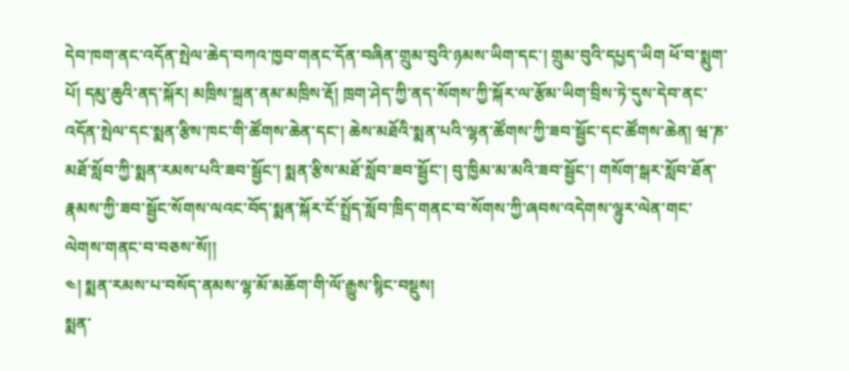དེབ་ཁག་ནང་འདོན་སྤེལ་ཆེད་བཀའ་ཁྱབ་གནང་དོན་བཞིན་གྲུམ་བུའི་ཉམས་ཡིག་དང་། གྲུམ་བུའི་དཔྱད་ཡིག ཕོ་བ་སྨུག་པོ། དམུ་ཆུའི་ནད་སྐོར། མཁྲིས་སྐྲན་ནམ་མཁྲིས་རྡོ། ཁྲག་ཤེད་ཀྱི་ནད་སོགས་ཀྱི་སྐོར་ལ་རྩོམ་ཡིག་བྲིས་ཏེ་དུས་དེབ་ནང་འདོན་སྤེལ་དང་སྨན་རྩིས་ཁང་གི་ཚོགས་ཆེན་དང་། ཆེས་མཐོའི་སྨན་པའི་ལྷན་ཚོགས་ཀྱི་ཟབ་སྦྱོང་དང་ཚོགས་ཆེན། ཝ་ཎ་མཐོ་སློབ་ཀྱི་སྨན་རམས་པའི་ཟབ་སྦྱོང་། སྨན་རྩིས་མཐོ་སློབ་ཟབ་སྦྱོང་། བུ་ཁྱིམ་མ་མའི་ཟབ་སྦྱོང་། གསོག་སྒར་སློབ་ཐོན་རྣམས་ཀྱི་ཟབ་སྦྱོང་སོགས་ལའང་བོད་སྨན་སྐོར་ངོ་སྤྲོད་སློབ་ཁྲིད་གནང་བ་སོགས་ཀྱི་ཞབས་འདེགས་ལྷུར་ལེན་གང་ལེགས་གནང་བ་བཅས་སོ།།
༤། སྨན་རམས་པ་བསོད་ནམས་ལྷ་མོ་མཆོག་གི་ལོ་རྒྱུས་སྙིང་བསྡུས།
སྨན་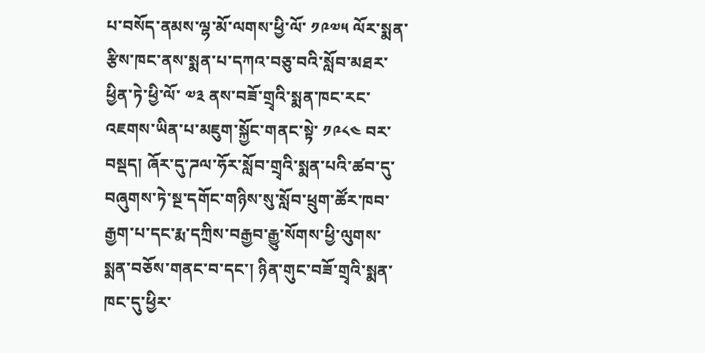པ་བསོད་ནམས་ལྷ་མོ་ལགས་ཕྱི་ལོ་ ༡༩༧༥ ལོར་སྨན་རྩིས་ཁང་ནས་སྨན་པ་དཀའ་བཅུ་བའི་སློབ་མཐར་ཕྱིན་ཏེ་ཕྱི་ལོ་ ༧༣ ནས་བཟོ་གྲྭའི་སྨན་ཁང་རང་འཇགས་ཡིན་པ་མཇུག་སྐྱོང་གནང་སྟེ་ ༡༩༨༤ བར་བསྡད། ཞོར་དུ་ཌལ་ཧོར་སློབ་གྲྭའི་སྨན་པའི་ཚབ་དུ་བཞུགས་ཏེ་སྔ་དགོང་གཉིས་སུ་སློབ་ཕྲུག་ཚོར་ཁབ་རྒྱག་པ་དང་རྨ་དཀྲིས་བརྒྱབ་རྒྱུ་སོགས་ཕྱི་ལུགས་སྨན་བཅོས་གནང་བ་དང་། ཉིན་གུང་བཟོ་གྲྭའི་སྨན་ཁང་དུ་ཕྱིར་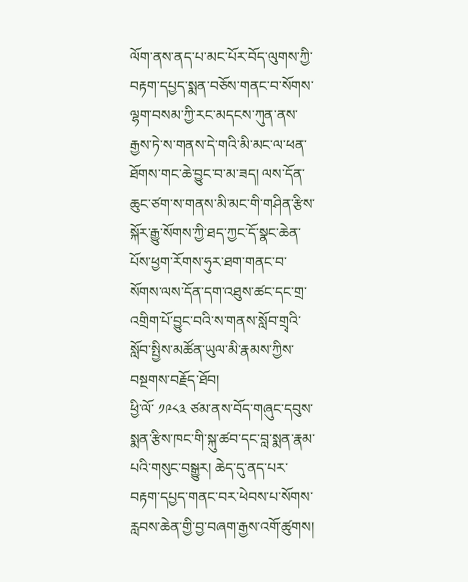ལོག་ནས་ནད་པ་མང་པོར་བོད་ལུགས་ཀྱི་བརྟག་དཔྱད་སྨན་བཅོས་གནང་བ་སོགས་ལྷག་བསམ་ཀྱི་རང་མདངས་ཀུན་ནས་རྒྱས་ཏེ་ས་གནས་དེ་གའི་མི་མང་ལ་ཕན་ཐོགས་གང་ཆེ་བྱུང་བ་མ་ཟད། ལས་དོན་ཆུང་ཙག་ས་གནས་མི་མང་གི་གཤིན་རྩིས་སྐོར་རྒྱུ་སོགས་ཀྱི་ཐད་ཀྱང་དོ་སྣང་ཆེན་པོས་ཕྱག་རོགས་ཧུར་ཐག་གནང་བ་སོགས་ལས་དོན་དག་འཐུས་ཚང་དང་གྲ་འགྲིག་པོ་བྱུང་བའི་ས་གནས་སློབ་གྲྭའི་སློབ་སྤྱིས་མཚོན་ཡུལ་མི་རྣམས་ཀྱིས་བསྔགས་བརྗོད་ཐོབ།
ཕྱི་ལོ་ ༡༩༨༣ ཙམ་ནས་བོད་གཞུང་དབུས་སྨན་རྩིས་ཁང་གི་སྐུ་ཚབ་དང་བླ་སྨན་རྣམ་པའི་གསུང་བསྒྱུར། ཆེད་དུ་ནད་པར་བརྟག་དཔྱད་གནང་བར་ཕེབས་པ་སོགས་རླབས་ཆེན་གྱི་བྱ་བཞག་རྒྱས་འགོ་ཚུགས།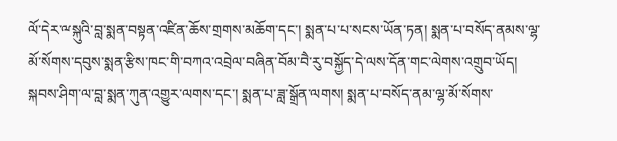ལོ་དེར་ྋསྐུའི་བླ་སྨན་བསྟན་འཛིན་ཆོས་གྲགས་མཆོག་དང་། སྨན་པ་པ་སངས་ཡོན་ཏན། སྨན་པ་བསོད་ནམས་ལྷ་མོ་སོགས་དབུས་སྨན་རྩིས་ཁང་གི་བཀའ་འབྲེལ་བཞིན་བོམ་བཻ་རུ་བསྐྱོད་དེ་ལས་དོན་གང་ལེགས་འགྲུབ་ཡོད། སྐབས་ཤིག་ལ་བླ་སྨན་ཀུན་འགྱུར་ལགས་དང་། སྨན་པ་ཟླ་སྒྲོན་ལགས། སྨན་པ་བསོད་ནམ་ལྷ་མོ་སོགས་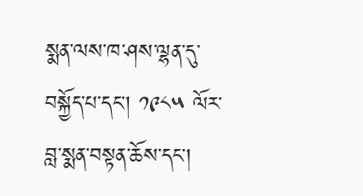སྨན་ལས་ཁ་ཤས་ལྷན་དུ་བསྐྱོད་པ་དང་། ༡༩༨༥ ལོར་བླ་སྨན་བསྟན་ཆོས་དང་།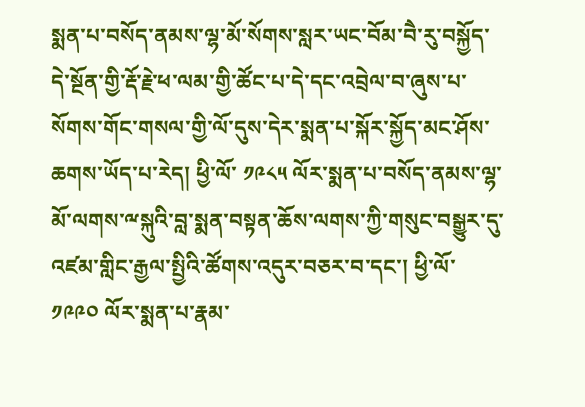སྨན་པ་བསོད་ནམས་ལྷ་མོ་སོགས་སླར་ཡང་བོམ་བཻ་རུ་བསྐྱོད་དེ་སྔོན་གྱི་རྡོ་རྗེ་ཕ་ལམ་གྱི་ཚོང་པ་དེ་དང་འབྲེལ་བ་ཞུས་པ་སོགས་གོང་གསལ་གྱི་ལོ་དུས་དེར་སྨན་པ་སྐོར་སྐྱོད་མང་ཤོས་ཆགས་ཡོད་པ་རེད། ཕྱི་ལོ་ ༡༩༨༥ ལོར་སྨན་པ་བསོད་ནམས་ལྷ་མོ་ལགས་ྋསྐུའི་བླ་སྨན་བསྟན་ཆོས་ལགས་ཀྱི་གསུང་བསྒྱུར་དུ་འཛམ་གླིང་རྒྱལ་སྤྱིའི་ཚོགས་འདུར་བཅར་བ་དང་། ཕྱི་ལོ་ ༡༩༩༠ ལོར་སྨན་པ་རྣམ་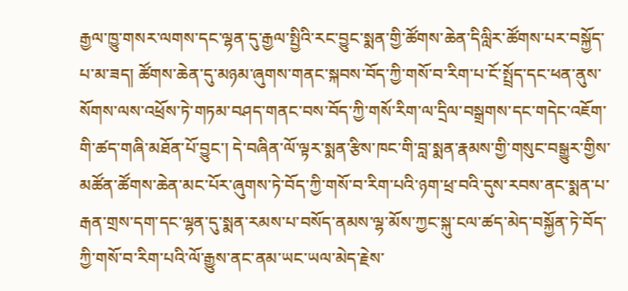རྒྱལ་ཁྱུ་གསར་ལགས་དང་ལྷན་དུ་རྒྱལ་སྤྱིའི་རང་བྱུང་སྨན་གྱི་ཚོགས་ཆེན་དིལླིར་ཚོགས་པར་བསྐྱོད་པ་མ་ཟད། ཚོགས་ཆེན་དུ་མཉམ་ཞུགས་གནང་སྐབས་བོད་ཀྱི་གསོ་བ་རིག་པ་ངོ་སྤྲོད་དང་ཕན་ནུས་སོགས་ལས་འཕྲོས་ཏེ་གཏམ་བཤད་གནང་བས་བོད་ཀྱི་གསོ་རིག་ལ་དྲིལ་བསྒྲགས་དང་གདེང་འཇོག་གི་ཚད་གཞི་མཐོན་པོ་བྱུང་། དེ་བཞིན་ལོ་ལྟར་སྨན་རྩིས་ཁང་གི་བླ་སྨན་རྣམས་གྱི་གསུང་བསྒྱུར་གྱིས་མཚོན་ཚོགས་ཆེན་མང་པོར་ཞུགས་ཏེ་བོད་ཀྱི་གསོ་བ་རིག་པའི་ཉག་ཕྲ་བའི་དུས་རབས་ནང་སྨན་པ་རྒན་གྲས་དག་དང་ལྷན་དུ་སྨན་རམས་པ་བསོད་ནམས་ལྷ་མོས་ཀྱང་སྐུ་ངལ་ཚད་མེད་བསྐྱོན་ཏེ་བོད་ཀྱི་གསོ་བ་རིག་པའི་ལོ་རྒྱུས་ནང་ནམ་ཡང་ཡལ་མེད་རྗེས་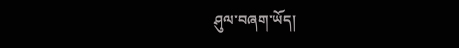ཤུལ་བཞག་ཡོད།